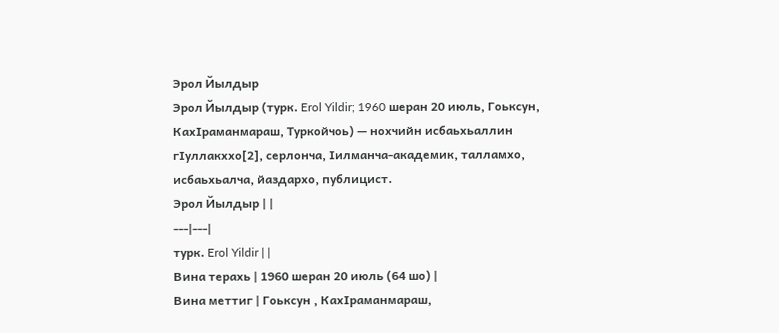Эрол Йылдыр
Эрол Йылдыр (турк. Erol Yildir; 1960 шеран 20 июль, Гоьксун, КахӀраманмараш, Туркойчоь) — нохчийн исбаьхьаллин гӀуллакххо[2], серлонча, Ӏилманча-академик, талламхо, исбаьхьалча, йаздархо, публицист.
Эрол Йылдыр | |
---|---|
турк. Erol Yildir | |
Вина терахь | 1960 шеран 20 июль (64 шо) |
Вина меттиг | Гоьксун , КахӀраманмараш,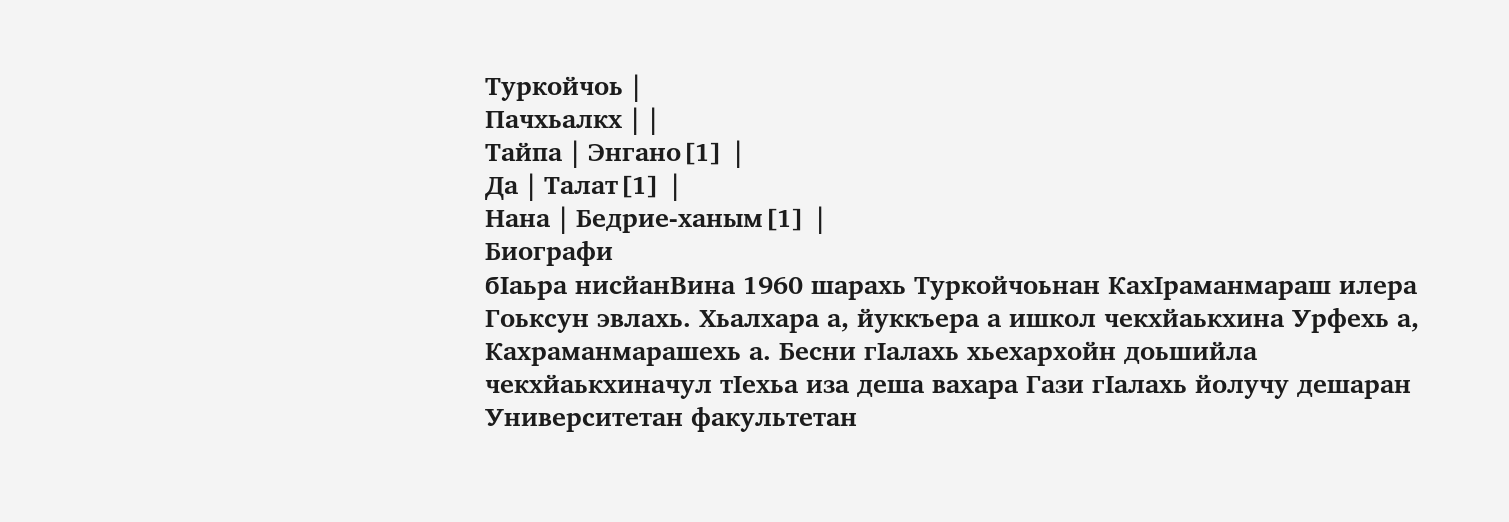Туркойчоь |
Пачхьалкх | |
Тайпа | Энгано[1] |
Да | Талат[1] |
Нана | Бедрие-ханым[1] |
Биографи
бӀаьра нисйанВина 1960 шарахь Туркойчоьнан КахӀраманмараш илера Гоьксун эвлахь. Хьалхара а, йуккъера а ишкол чекхйаькхина Урфехь а, Кахраманмарашехь а. Бесни гӀалахь хьехархойн доьшийла чекхйаькхиначул тӀехьа иза деша вахара Гази гӀалахь йолучу дешаран Университетан факультетан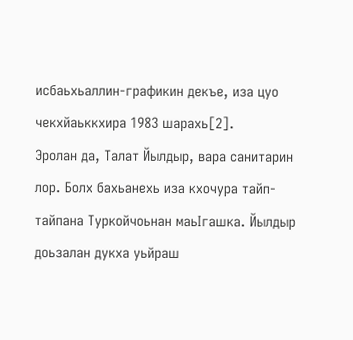исбаьхьаллин-графикин декъе, иза цуо чекхйаьккхира 1983 шарахь[2].
Эролан да, Талат Йылдыр, вара санитарин лор. Болх бахьанехь иза кхочура тайп-тайпана Туркойчоьнан маьӀгашка. Йылдыр доьзалан дукха уьйраш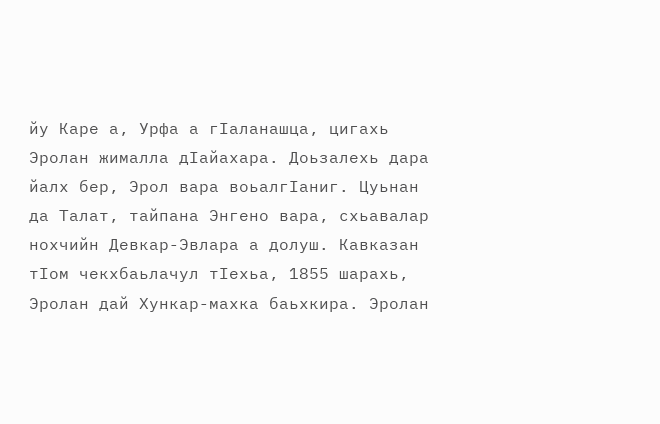йу Каре а, Урфа а гӀаланашца, цигахь Эролан жималла дӀайахара. Доьзалехь дара йалх бер, Эрол вара воьалгӀаниг. Цуьнан да Талат, тайпана Энгено вара, схьавалар нохчийн Девкар-Эвлара а долуш. Кавказан тӀом чекхбаьлачул тӀехьа, 1855 шарахь, Эролан дай Хункар-махка баьхкира. Эролан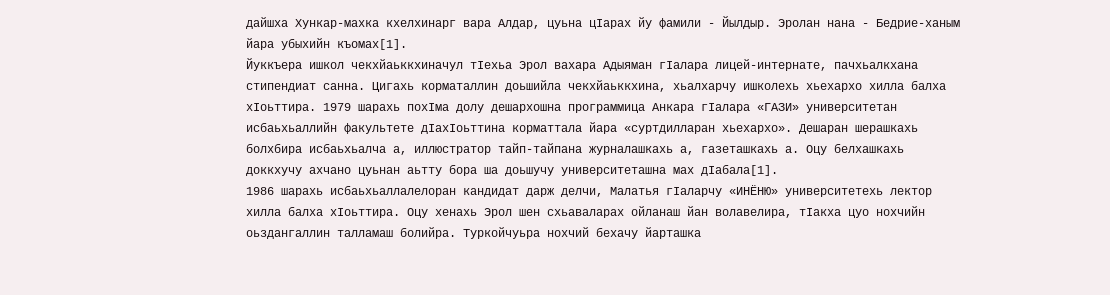дайшха Хункар-махка кхелхинарг вара Алдар, цуьна цӀарах йу фамили - Йылдыр. Эролан нана - Бедрие-ханым йара убыхийн къомах[1].
Йуккъера ишкол чекхйаьккхиначул тӀехьа Эрол вахара Адыяман гӀалара лицей-интернате, пачхьалкхана стипендиат санна. Цигахь корматаллин доьшийла чекхйаьккхина, хьалхарчу ишколехь хьехархо хилла балха хӀоьттира. 1979 шарахь похIма долу дешархошна программица Анкара гӀалара «ГАЗИ» университетан исбаьхьаллийн факультете дӀахӀоьттина корматтала йара «суртдилларан хьехархо». Дешаран шерашкахь болхбира исбаьхьалча а, иллюстратор тайп-тайпана журналашкахь а, газеташкахь а. Оцу белхашкахь доккхучу ахчано цуьнан аьтту бора ша доьшучу университеташна мах дӀабала[1].
1986 шарахь исбаьхьаллалелоран кандидат дарж делчи, Малатья гӀаларчу «ИНЁНЮ» университетехь лектор хилла балха хӀоьттира. Оцу хенахь Эрол шен схьаваларах ойланаш йан волавелира, тӀакха цуо нохчийн оьздангаллин талламаш болийра. Туркойчуьра нохчий бехачу йарташка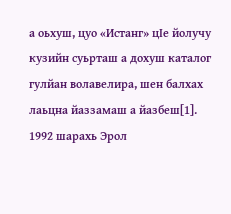а оьхуш, цуо «Истанг» цӀе йолучу кузийн суьрташ а дохуш каталог гулйан волавелира, шен балхах лаьцна йаззамаш а йазбеш[1].
1992 шарахь Эрол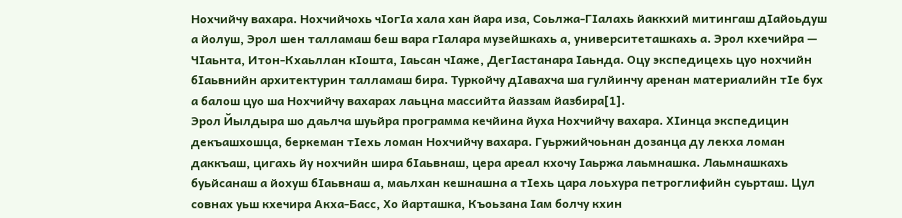Нохчийчу вахара. Нохчийчохь чӀогӀа хала хан йара иза, Соьлжа-ГӀалахь йаккхий митингаш дӀайоьдуш а йолуш, Эрол шен талламаш беш вара гӀалара музейшкахь а, университеташкахь а. Эрол кхечийра — ЧӀаьнта, Итон-Кхаьллан кӀошта, Ӏаьсан чӀаже, ДегӀастанара Ӏаьнда. Оцу экспедицехь цуо нохчийн бӀаьвнийн архитектурин талламаш бира. Туркойчу дӀавахча ша гулйинчу аренан материалийн тӀе бух а балош цуо ша Нохчийчу вахарах лаьцна массийта йаззам йазбира[1].
Эрол Йылдыра шо даьлча шуьйра программа кечйина йуха Нохчийчу вахара. ХӀинца экспедицин декъашхошца, беркеман тӀехь ломан Нохчийчу вахара. Гуьржийчоьнан дозанца ду лекха ломан даккъаш, цигахь йу нохчийн шира бӀаьвнаш, цера ареал кхочу Ӏаьржа лаьмнашка. Лаьмнашкахь буьйсанаш а йохуш бӀаьвнаш а, маьлхан кешнашна а тӀехь цара лоьхура петроглифийн суьрташ. Цул совнах уьш кхечира Акха-Басс, Хо йарташка, Къоьзана Ӏам болчу кхин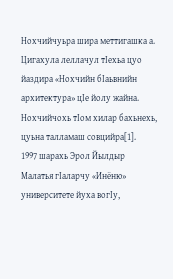Нохчийчуьра шира меттигашка а. Цигахула леллачул тӀехьа цуо йаздира «Нохчийн бӀаьвнийн архитектура» цӀе йолу жайна. Нохчийчохь тӀом хилар бахьнехь, цуьна талламаш совцийра[1].
1997 шарахь Эрол Йылдыр Малатья гӀаларчу «Инёню» университете йуха вогӀу,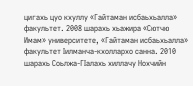цигахь цуо кхуллу «Гайтаман исбаьхьалла» факультет. 2008 шарахь хьажира «Сютчю Имам» университете, «Гайтаман исбаьхьалла» факультет Ӏилманча-кхоллархо санна. 2010 шарахь Соьлжа-ГӀалахь хиллачу Нохчийн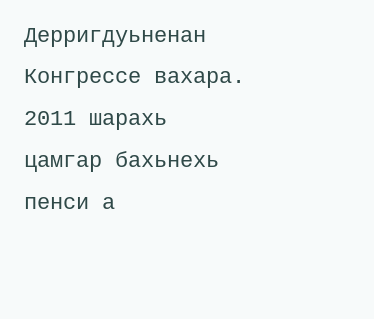Дерригдуьненан Конгрессе вахара. 2011 шарахь цамгар бахьнехь пенси а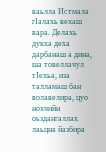ваьлла Истмала гӀалахь вехаш вара. Делахь дукха деха дарбанаш а дина, ша товеллачул тӀехьа, иза талламаш бан волавелира, цуо нохчийн оьздангаллах лаьцна йазбира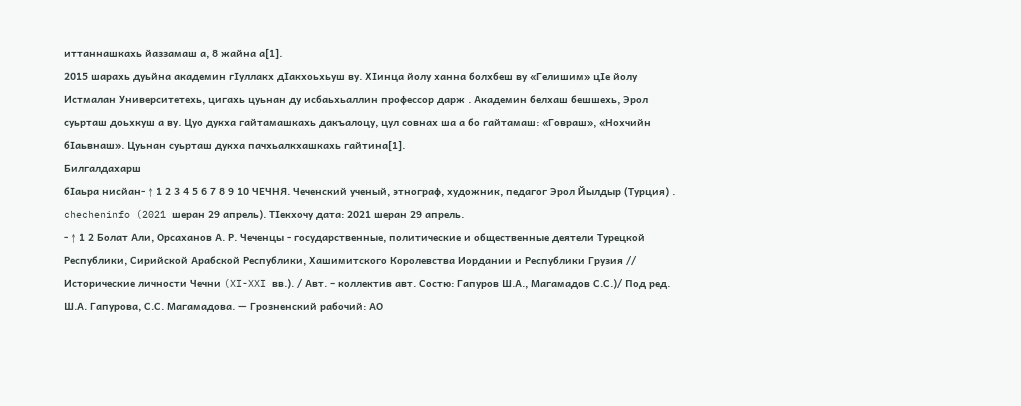иттаннашкахь йаззамаш а, 8 жайна а[1].
2015 шарахь дуьйна академин гӀуллакх дӀакхоьхьуш ву. ХӀинца йолу ханна болхбеш ву «Гелишим» цӀе йолу Истмалан Университетехь, цигахь цуьнан ду исбаьхьаллин профессор дарж . Академин белхаш бешшехь, Эрол суьрташ доьхкуш а ву. Цуо дукха гайтамашкахь дакъалоцу, цул совнах ша а бо гайтамаш: «Говраш», «Нохчийн бӀаьвнаш». Цуьнан суьрташ дукха пачхьалкхашкахь гайтина[1].
Билгалдахарш
бӀаьра нисйан- ↑ 1 2 3 4 5 6 7 8 9 10 ЧЕЧНЯ. Чеченский ученый, этнограф, художник, педагог Эрол Йылдыр (Турция) . checheninfo (2021 шеран 29 апрель). ТӀекхочу дата: 2021 шеран 29 апрель.
- ↑ 1 2 Болат Али, Орсаханов А. Р. Чеченцы - государственные, политические и общественные деятели Турецкой Республики, Сирийской Арабской Республики, Хашимитского Королевства Иордании и Республики Грузия // Исторические личности Чечни (XI-XXI вв.). / Авт. – коллектив авт. Состю: Гапуров Ш.А., Магамадов С.С.)/ Под ред. Ш.А. Гапурова, С.С. Магамадова. — Грозненский рабочий: АО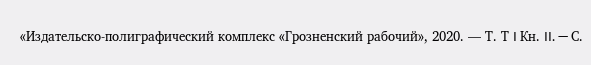«Издательско-полиграфический комплекс «Грозненский рабочий», 2020. — Т. Т I Кн. II. — С.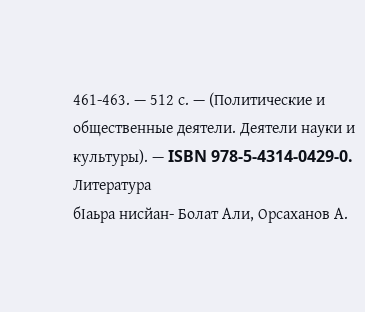461-463. — 512 с. — (Политические и общественные деятели. Деятели науки и культуры). — ISBN 978-5-4314-0429-0.
Литература
бӀаьра нисйан- Болат Али, Орсаханов А.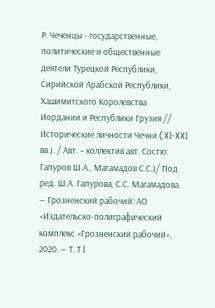Р. Чеченцы - государственные, политические и общественные деятели Турецкой Республики, Сирийской Арабской Республики, Хашимитского Королевства Иордании и Республики Грузия // Исторические личности Чечни (XI-XXI вв.). / Авт. – коллектив авт. Состю: Гапуров Ш.А., Магамадов С.С.)/ Под ред. Ш.А. Гапурова, С.С. Магамадова. — Грозненский рабочий: АО «Издательско-полиграфический комплекс «Грозненский рабочий», 2020. — Т. Т I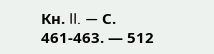Кн. II. — С. 461-463. — 512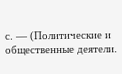с. — (Политические и общественные деятели.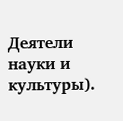Деятели науки и культуры).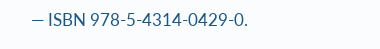— ISBN 978-5-4314-0429-0.